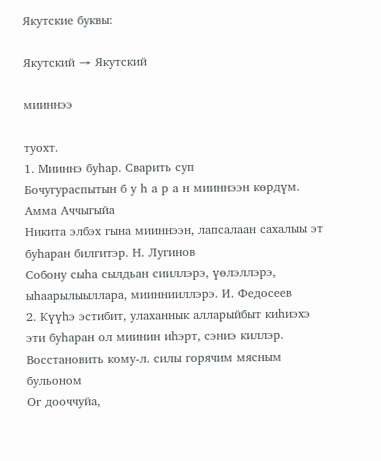Якутские буквы:

Якутский → Якутский

мииннээ

туохт.
1. Мииннэ буһар. Сварить суп
Бочугураспытын б у һ а р а н мииннээн көрдүм. Амма Аччыгыйа
Никита элбэх гына мииннээн, лапсалаан сахалыы эт буһаран билгитэр. Н. Лугинов
Собону сыһа сылдьан сииллэрэ, үөлэллэрэ, ыһаарылыыллара, мииннииллэрэ. И. Федосеев
2. Күүһэ эстибит, улаханнык алларыйбыт киһиэхэ эти буһаран ол миинин иһэрт, сэниэ киллэр. Восстановить кому-л. силы горячим мясным бульоном
Ог дооччуйа,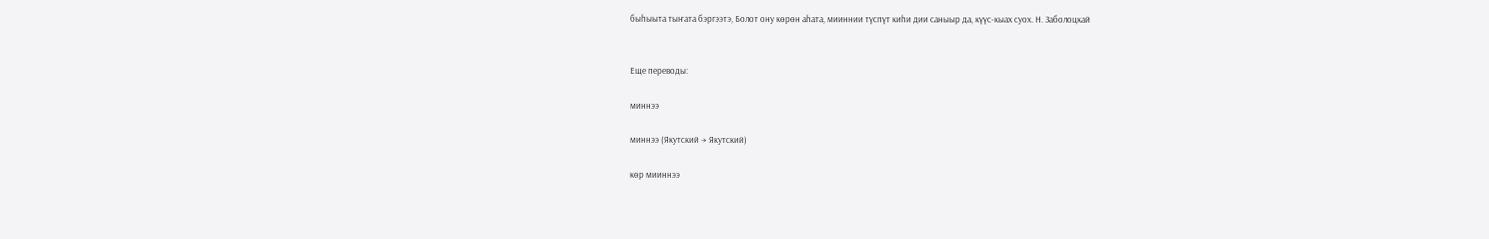быһыыта тыҥата бэргээтэ, Болот ону көрөн аһата, мииннии түспүт киһи дии саныыр да, күүс-кыах суох. Н. Заболоцкай


Еще переводы:

миннээ

миннээ (Якутский → Якутский)

көр мииннээ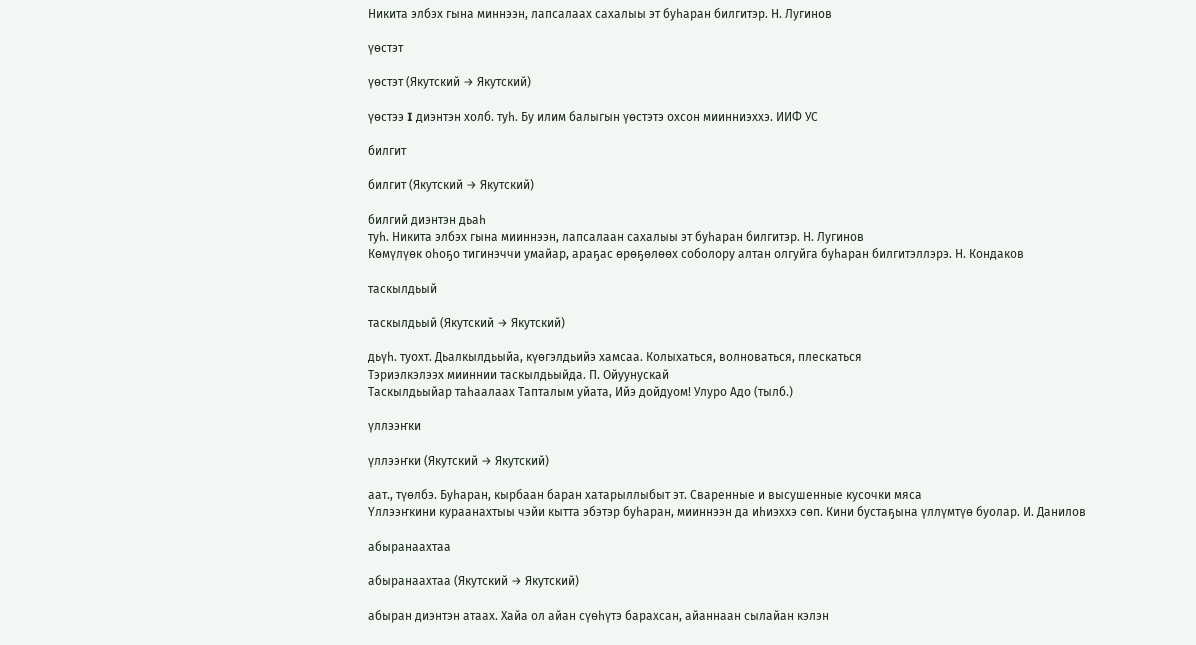Никита элбэх гына миннээн, лапсалаах сахалыы эт буһаран билгитэр. Н. Лугинов

үөстэт

үөстэт (Якутский → Якутский)

үөстээ I диэнтэн холб. туһ. Бу илим балыгын үөстэтэ охсон миинниэххэ. ИИФ УС

билгит

билгит (Якутский → Якутский)

билгий диэнтэн дьаһ
туһ. Никита элбэх гына мииннээн, лапсалаан сахалыы эт буһаран билгитэр. Н. Лугинов
Көмүлүөк оһоҕо тигинэччи умайар, араҕас өрөҕөлөөх соболору алтан олгуйга буһаран билгитэллэрэ. Н. Кондаков

таскылдьый

таскылдьый (Якутский → Якутский)

дьүһ. туохт. Дьалкылдьыйа, күөгэлдьийэ хамсаа. Колыхаться, волноваться, плескаться
Тэриэлкэлээх мииннии таскылдьыйда. П. Ойуунускай
Таскылдьыйар таһаалаах Тапталым уйата, Ийэ дойдуом! Улуро Адо (тылб.)

үллээҥки

үллээҥки (Якутский → Якутский)

аат., түөлбэ. Буһаран, кырбаан баран хатарыллыбыт эт. Сваренные и высушенные кусочки мяса
Үллээҥкини кураанахтыы чэйи кытта эбэтэр буһаран, мииннээн да иһиэххэ сөп. Кини бустаҕына үллүмтүө буолар. И. Данилов

абыранаахтаа

абыранаахтаа (Якутский → Якутский)

абыран диэнтэн атаах. Хайа ол айан сүөһүтэ барахсан, айаннаан сылайан кэлэн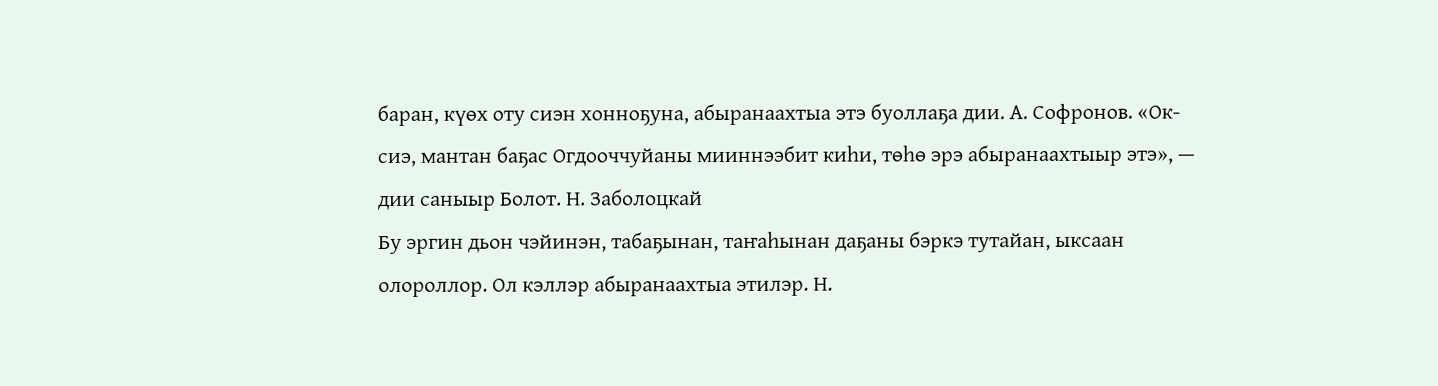баран, күөх оту сиэн хонноҕуна, абыранаахтыа этэ буоллаҕа дии. А. Софронов. «Ок-сиэ, мантан баҕас Огдооччуйаны мииннээбит киһи, төһө эрэ абыранаахтыыр этэ», — дии саныыр Болот. Н. Заболоцкай
Бу эргин дьон чэйинэн, табаҕынан, таҥаһынан даҕаны бэркэ тутайан, ыксаан олороллор. Ол кэллэр абыранаахтыа этилэр. Н.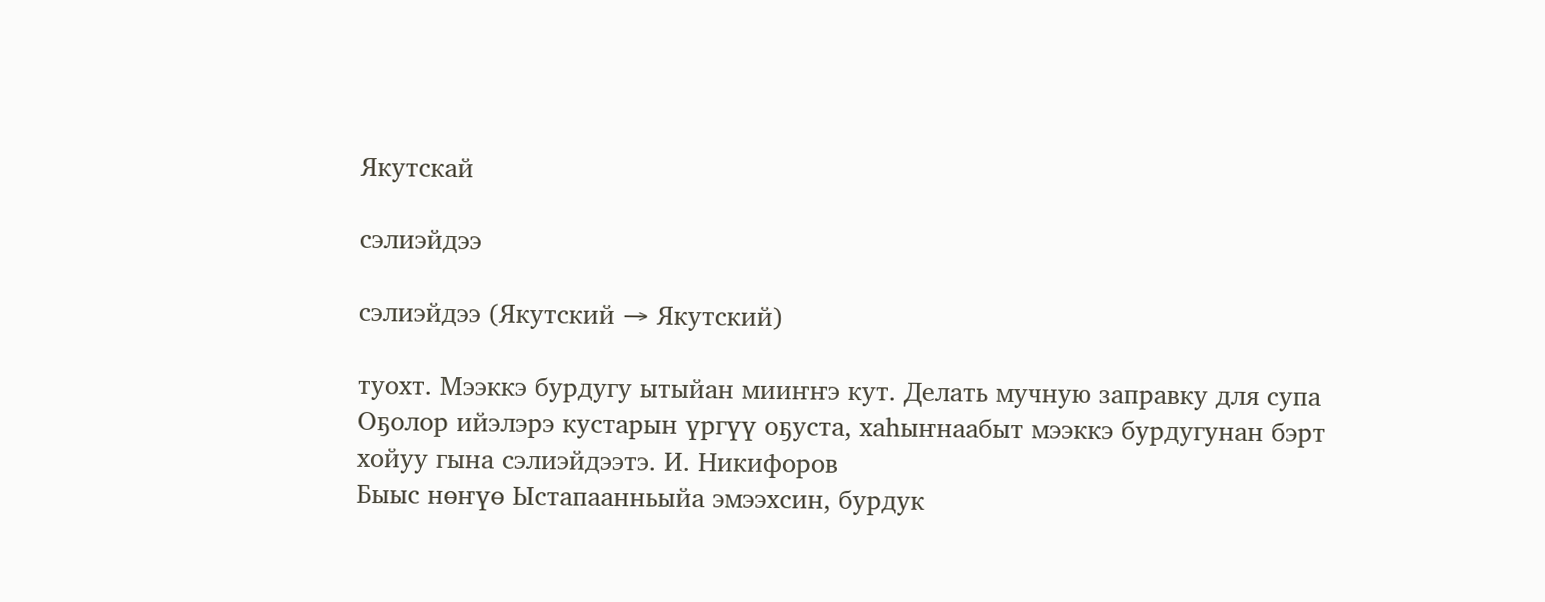Якутскай

сэлиэйдээ

сэлиэйдээ (Якутский → Якутский)

туохт. Мээккэ бурдугу ытыйан мииҥҥэ кут. Делать мучную заправку для супа
Оҕолор ийэлэрэ кустарын үргүү оҕуста, хаһыҥнаабыт мээккэ бурдугунан бэрт хойуу гына сэлиэйдээтэ. И. Никифоров
Быыс нөҥүө Ыстапаанньыйа эмээхсин, бурдук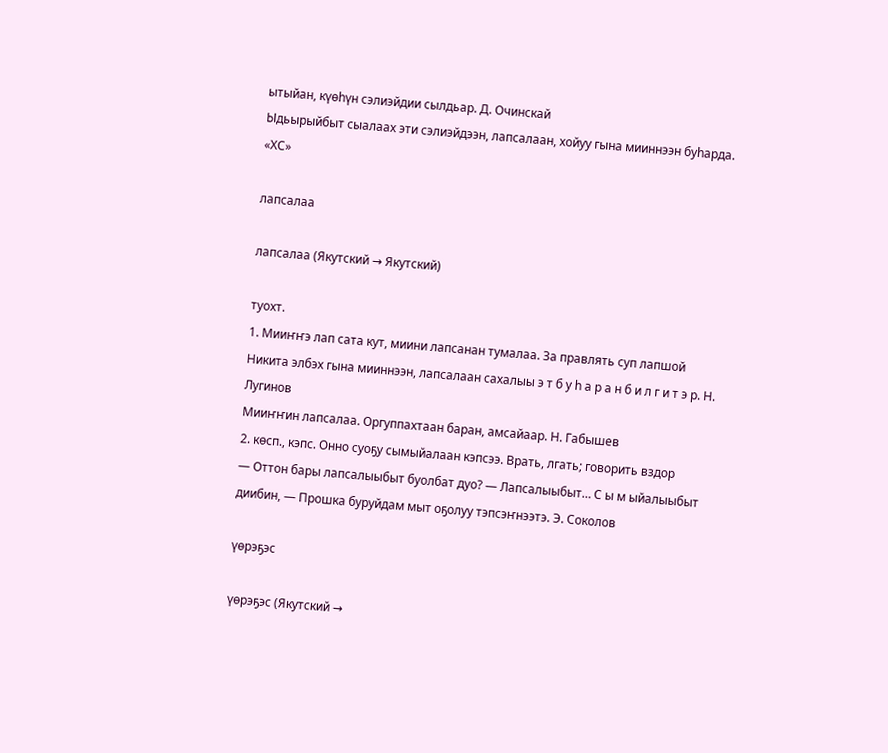ытыйан, күөһүн сэлиэйдии сылдьар. Д. Очинскай
Ыдьырыйбыт сыалаах эти сэлиэйдээн, лапсалаан, хойуу гына мииннээн буһарда. «ХС»

лапсалаа

лапсалаа (Якутский → Якутский)

туохт.
1. Мииҥҥэ лап сата кут, миини лапсанан тумалаа. За правлять суп лапшой
Никита элбэх гына мииннээн, лапсалаан сахалыы э т б у һ а р а н б и л г и т э р. Н. Лугинов
Мииҥҥин лапсалаа. Оргуппахтаан баран, амсайаар. Н. Габышев
2. көсп., кэпс. Онно суоҕу сымыйалаан кэпсээ. Врать, лгать; говорить вздор
— Оттон бары лапсалыыбыт буолбат дуо? — Лапсалыыбыт… С ы м ыйалыыбыт диибин, — Прошка буруйдам мыт оҕолуу тэпсэҥнээтэ. Э. Соколов

үөрэҕэс

үөрэҕэс (Якутский →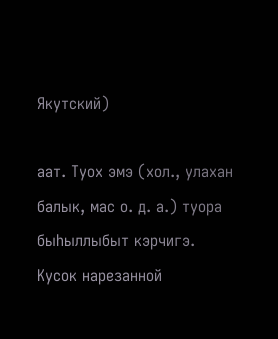Якутский)

аат. Туох эмэ (хол., улахан балык, мас о. д. а.) туора быһыллыбыт кэрчигэ. Кусок нарезанной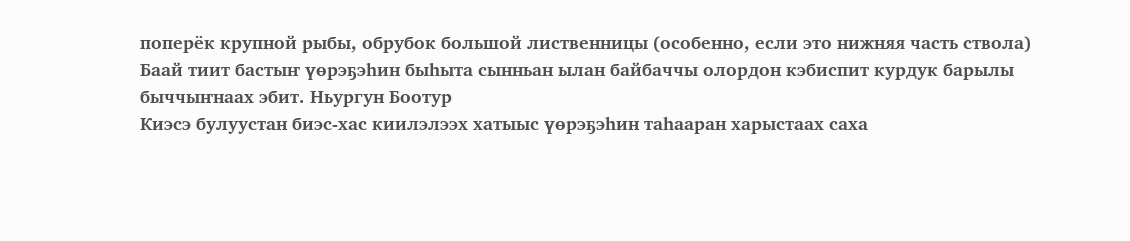поперёк крупной рыбы, обрубок большой лиственницы (особенно, если это нижняя часть ствола)
Баай тиит бастыҥ үөрэҕэһин быһыта сынньан ылан байбаччы олордон кэбиспит курдук барылы быччыҥнаах эбит. Ньургун Боотур
Киэсэ булуустан биэс-хас киилэлээх хатыыс үөрэҕэһин таһааран харыстаах саха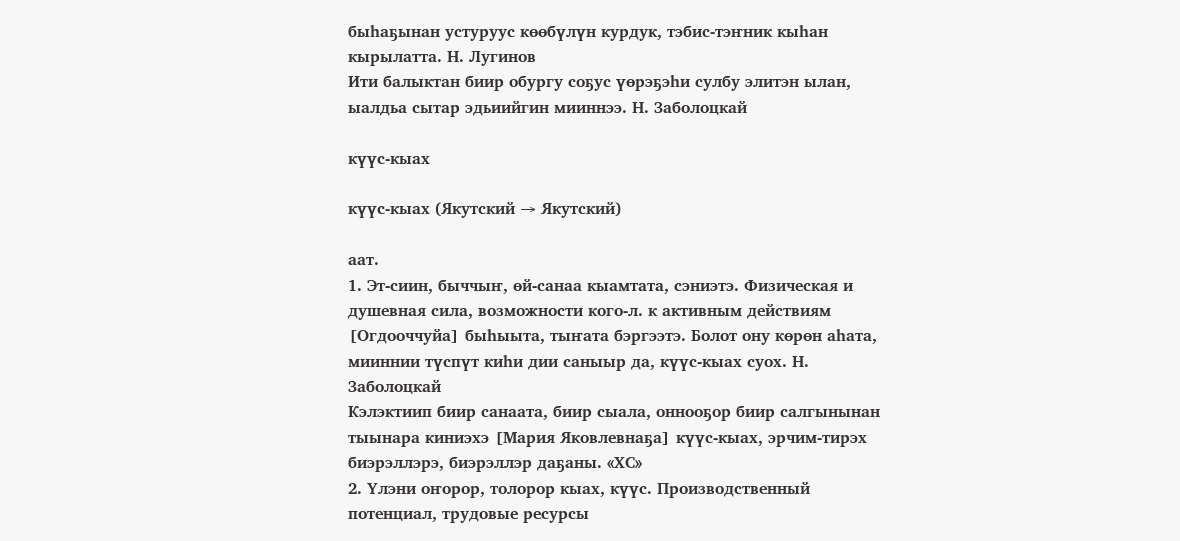быһаҕынан устуруус көөбүлүн курдук, тэбис-тэҥник кыһан кырылатта. Н. Лугинов
Ити балыктан биир обургу соҕус үөрэҕэһи сулбу элитэн ылан, ыалдьа сытар эдьиийгин мииннээ. Н. Заболоцкай

күүс-кыах

күүс-кыах (Якутский → Якутский)

аат.
1. Эт-сиин, быччыҥ, өй-санаа кыамтата, сэниэтэ. Физическая и душевная сила, возможности кого-л. к активным действиям
[Огдооччуйа] быһыыта, тыҥата бэргээтэ. Болот ону көрөн аһата, мииннии түспүт киһи дии саныыр да, күүс-кыах суох. Н. Заболоцкай
Кэлэктиип биир санаата, биир сыала, оннооҕор биир салгынынан тыынара киниэхэ [Мария Яковлевнаҕа] күүс-кыах, эрчим-тирэх биэрэллэрэ, биэрэллэр даҕаны. «ХС»
2. Үлэни оҥорор, толорор кыах, күүс. Производственный потенциал, трудовые ресурсы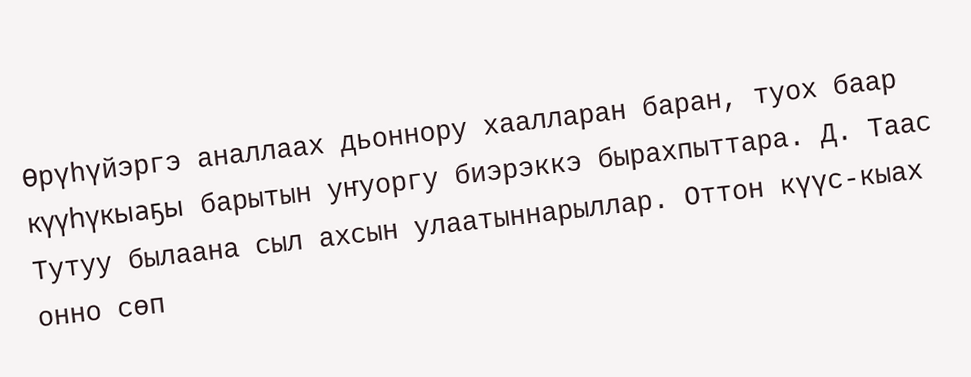Өрүһүйэргэ аналлаах дьоннору хаалларан баран, туох баар күүһүкыаҕы барытын уҥуоргу биэрэккэ бырахпыттара. Д. Таас
Тутуу былаана сыл ахсын улаатыннарыллар. Оттон күүс-кыах онно сөп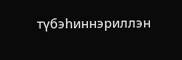түбэһиннэриллэн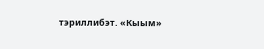тэриллибэт. «Кыым»